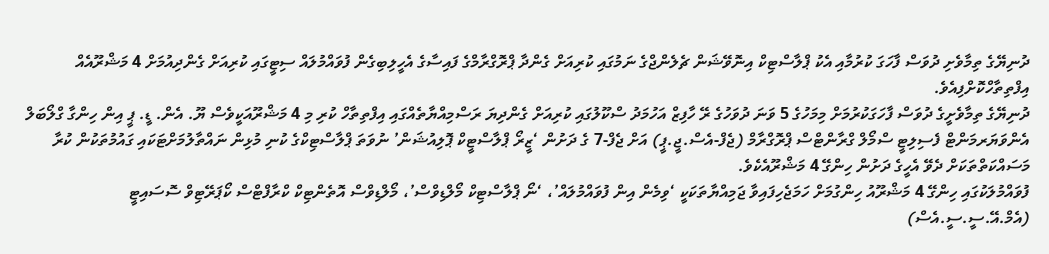ދުނިޔޭގެ ތިމާވެށި ދުވަސް ފާހަގަ ކުރުމާއި އެކު ޕްލާސްޓިކް އިނޮވޭޝަން ޗެލެންޖްގެ ނަމުގައި ކުރިއަށް ގެންދާ ޕްރޮގްރާމްގެ ފައިސާގެ އެހީލިބިގެން ފުވައްމުލައް ސިޓީގައި ކުރިއަށް ގެންދިއުމަށް 4 މަޝްރޫއެއް އިފްތިތާހްކޮށްފިއެވެ.
ދުނިޔޭގެ ތިމާވެށީގެ ދުވަސް ފާހަގަކުރުމަށް މިމަހުގެ 5 ވަނަ ދުވަހުގެ ރޭ ހާފިޒް އަހުމަދު ސްކޫލުގައި ކުރިއަށް ގެންދިޔަ ރަސްމިއްޔާތެއްގައި އިފްތިތާހް ކުރި މި 4 މަޝްރޫއަކީވެސް ޔޫ. އެން. ޑީ. ޕީ އިން ހިންގާ ގްލޯބަލް އެންވަޔަރމަންޓް ފެސިލިޓީ ސްމޯލް ގްރާންޓްސް ޕްރޮގްރާމް (ޖެފް-އެސް.ޖީ.ޕީ) އަށް ޖެފް-7 ގެ ދަށުން ‘ޒީރޯ ޕްލާސްޓީކް ޕޮލިއުޝަން’ ނުވަތަ ޕްލާސްޓިކްގެ ކުނި މުޅިން ނައްތާލުމަށްޓަކައި ގައުމުތަކުން ކުރާ މަސައްކަތްތަކަށް ދެވޭ އެހީގެ ދަށުން ހިންގޭ 4 މަޝްރޫއެކެވެ.
ފުވައްމުލަކުގައި ހިންގޭ 4 މަޝްރޫއު ހިންގުމަށް ހަމަޖެހިފައިވާ ޖަމިއްޔާތަކަކީ ‘ވިމެން އިން ފުވައްމުލައް’، ‘ނޯ ޕްލާސްޓިކް މޯލްޑިވްސް’، މޯލްޑިވްސް އޮތެންޓިކް ކްރާފްޓްސް ކޯޕަރޭޓިވް ސޮސައިޓީ (އެމް.އޭ.ސީ.ސީ.އެސް)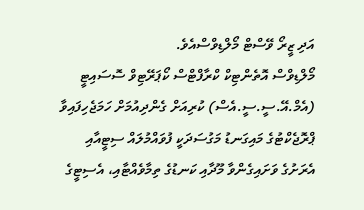އަދި ޒީރޯ ވޭސްޓް މޯލްޑިވްސްއެވެ.
މޯލްޑިވްސް އޮތެންޓިކް ކްރާފްޓްސް ކޯޕަރޭޓިވް ސޮސައިޓީ (އެމް.އޭ.ސީ.ސީ.އެސް) ކުރިއަށް ގެންދިއުމަށް ހަމަޖެހިފައިވާ ޕްރޮޖެކްޓުގެ މައިގަނޑު މަގުސަދަކީ ފުވައްމުލައް ސިޓީއާއި އެރަށުގެ ވަށައިގެންވާ މޫދާއި ކަނޑުގެ ތިމާވެއްޓާއި، އެސިޓީގެ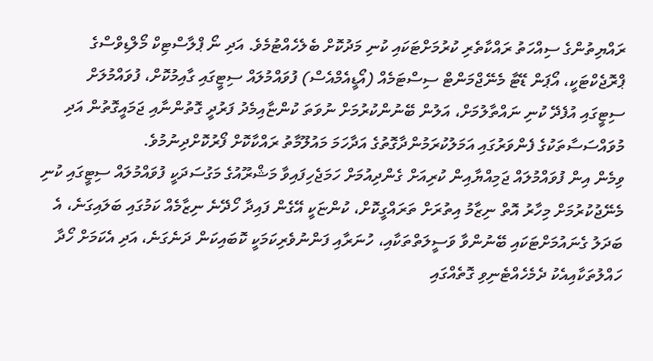ރައްޔިތުންގެ ސިއްހަތު ރައްކާތެރި ކުރުމަށްޓަކައި ކުނި މަދުކޮށް ބެލެހެއްޓުމެވެ. އަދި ނޯ ޕްލާސްޓިކް މޯލްޑިވްސްގެ ޕްރޮޖެކްޓަކީ، އޯޕަން ޑޭޓާ މެނޭޖްމަންޓް ސިސްޓަމެއް (އޯޑީއެމްއެސް) ފުވައްމުލައް ސިޓީގައި ގާއިމުކޮށް، ފުވައްމުލަށް ސިޓީގައި އުފެދޭ ކުނި ނައްތާލުމަށް، އަލުން ބޭނުންކުރުމަށް ނުވަތަ ކުންޏާއިމެދު ފަރުދީ ގޮތުންނާއި ޖަމައީގޮތުން އަދި މުވައްސަސާތަކުގެ ފެންވަރުގައި އަމަލުކުރަމުންދާގޮތުގެ އަދާހަމަ މައުލޫމާތު ރައްކާކޮށް ފޯރުކޮށްދިނުމުވެ.
ވިމެން އިން ފުވައްމުލައް ޖަމިއްޔާއިން ކުރިއަށް ގެންދިއުމަށް ހަމަޖެހިފައިވާ މަޝްރޫއުގެ މަގުސަދަކީ ފުވައްމުލައް ސިޓީގައި ކުނި މެނޭޖުކުރުމަށް މިހާރު އޮތް ނިޒާމު އިތުރަށް ތަރައްގީކޮށް، ކުންޏަކީ އޭގެން ފައިދާ ހޯދޭނެ ނިޒާމެއް ކަމުގައި ބަލައިގަނެ، އެ ބަދަލު ގެނައުމަށްޓަކައި ބޭނުންވާ ވަސީލަތްތަކާއި، ހުނަރާއި ފަންނުވެރިކަމަކީ ކޮބައިކަން ދަނެގަނެ، އަދި އެކަމަށް ހޯދާ ހައްލުތަކާއިއެކު ދެމެހެއްޓެނިވި ގޮތެއްގައި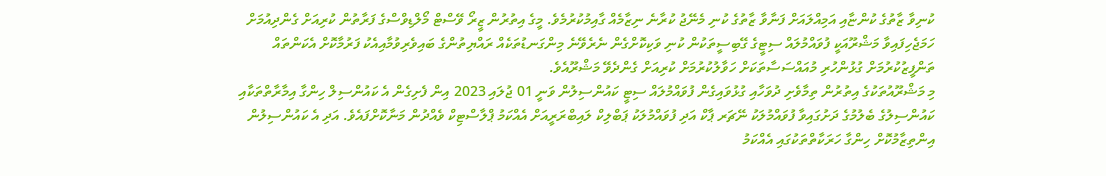ކުނިވާ ޒާތުގެ ކުންޏާއި އަމިއްލައަށް ފަނާވާ ޒާތުގެ ކުނި މެނޭޖު ކުރާނެ ނިޒާމެއް ގާއިމުކުރުމެވެ. މީގެ އިތުރުން ޒީރޯ ވޭސްޓް މޯލްޑިވްސްގެ ފަރާތުން ކުރިއަށް ގެންދިއުމަށް ހަމަޖެހިފައިވާ މަޝްރޫއަކީ ފުވައްމުލައް ސިޓީގެ ގޭބިސީތަކުން ކުނި ވަކިކޮށްގެން ނެރެވޭނެ މިންގަނޑުތަކެއް ރައްޔިތުންގެ ބައިވެރިވުމާއިއެކު ފަރުމާކޮށް އެކަންތައް ތަންފީޒުކުރުމަށް ގުޅުންހުރި މުއައްސަސާތަކަށް ހަވާލުކުރުމަށް ކުރިއަށް ގެންދެވޭ މަޝްރޫއެވެ.
މި މަޝްރޫއުތަކުގެ އިތުރުން ތިމާވެށި ދުވަހާއި ގުޅުވައިގެން ފުވައްމުލައް ސިޓީ ކައުންސިލުން ވަނީ 01 ޖުލައި 2023 އިން ފެށިގެން އެ ކައުންސިލް ހިންގާ އިމާރާތްތަކާއި ކައުންސިލުގެ ބެލުމުގެ ދަށުގައިވާ ފުވައްމުލަކު ނޭޗަރ ޕާކް އަދި ފުވައްމުލަކު ޕަބްލިކް ލައިބްރަރީއަށް އެއްކަމު ޕްލާސްޓިކް ވެއްދުން މަނާކޮށްފައެވެ. އަދި އެ ކައުންސިލުން އިންތިޒާމުކޮށް ހިންގާ ހަރަކާތްތަކުގައި އެއްކަމު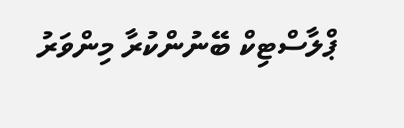ޕްލާސްޓިކް ބޭނުންކުރާ މިންވަރު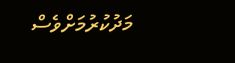މަދުކުރުމަށްވެސް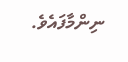ނިންމާފައެވެ.